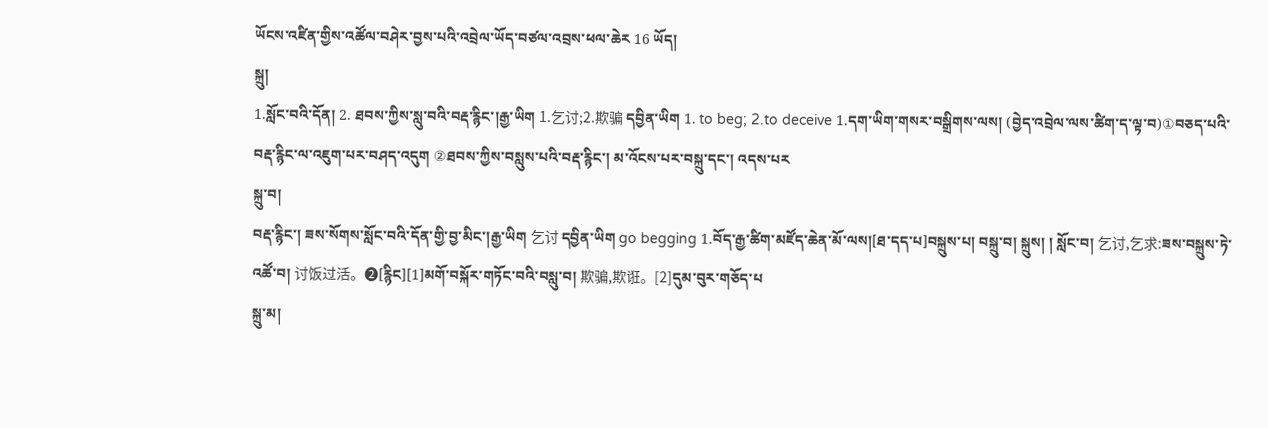ཡོངས་འཛིན་གྱིས་འཚོལ་བཤེར་བྱས་པའི་འབྲེལ་ཡོད་བཙལ་འབྲས་ཕལ་ཆེར 16 ཡོད།
སྐྲུ།
1.སློང་བའི་དོན། 2. ཐབས་ཀྱིས་སླུ་བའི་བརྡ་རྙིང་།རྒྱ་ཡིག 1.乞讨;2.欺骗 དབྱིན་ཡིག 1. to beg; 2.to deceive 1.དག་ཡིག་གསར་བསྒྲིགས་ལས། (བྱེད་འབྲེལ་ལས་ཚིག་ད་ལྟ་བ)①བཅད་པའི་བརྡ་རྙིང་ལ་འཇུག་པར་བཤད་འདུག ②ཐབས་ཀྱིས་བསླུས་པའི་བརྡ་རྙིང་། མ་འོངས་པར་བསྐྲུ་དང་། འདས་པར
སྐྲུ་བ།
བརྡ་རྙིང་། ཟས་སོགས་སློང་བའི་དོན་གྱི་བྱ་མིང་།རྒྱ་ཡིག 乞讨 དབྱིན་ཡིག go begging 1.བོད་རྒྱ་ཚིག་མཛོད་ཆེན་མོ་ལས།[ཐ་དད་པ]བསྐྲུས་པ། བསྐྲུ་བ། སྐྲུས། ། སློང་བ། 乞讨,乞求:ཟས་བསྐྲུས་ཏེ་འཚོ་བ། 讨饭过活。❷[རྙིང][1]མགོ་བསྐོར་གཏོང་བའི་བསླུ་བ། 欺骗,欺诳。[2]དུམ་བུར་གཅོད་པ
སྐྲུ་མ།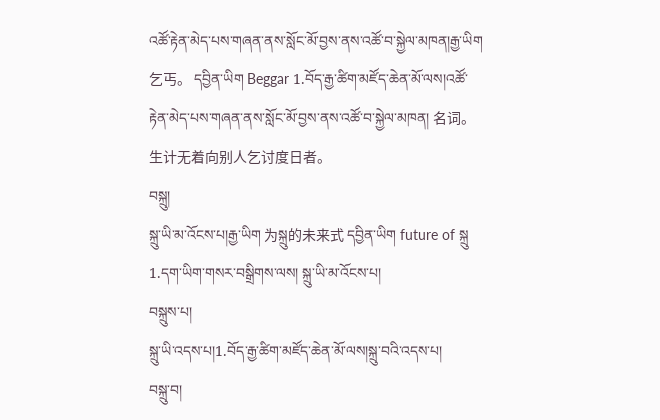འཚོ་རྟེན་མེད་པས་གཞན་ནས་སློང་མོ་བྱས་ནས་འཚོ་བ་སྐྱེལ་མཁན།རྒྱ་ཡིག 乞丐。 དབྱིན་ཡིག Beggar 1.བོད་རྒྱ་ཚིག་མཛོད་ཆེན་མོ་ལས།འཚོ་རྟེན་མེད་པས་གཞན་ནས་སློང་མོ་བྱས་ནས་འཚོ་བ་སྐྱེལ་མཁན། 名词。生计无着向别人乞讨度日者。
བསྐྲུ།
སྐྲུ་ཡི་མ་འོངས་པ།རྒྱ་ཡིག 为སྐྲུ的未来式 དབྱིན་ཡིག future of སྐྲུ 1.དག་ཡིག་གསར་བསྒྲིགས་ལས། སྐྲུ་ཡི་མ་འོངས་པ།
བསྐྲུས་པ།
སྐྲུ་ཡི་འདས་པ།1.བོད་རྒྱ་ཚིག་མཛོད་ཆེན་མོ་ལས།སྐྲུ་བའི་འདས་པ།
བསྐྲུ་བ།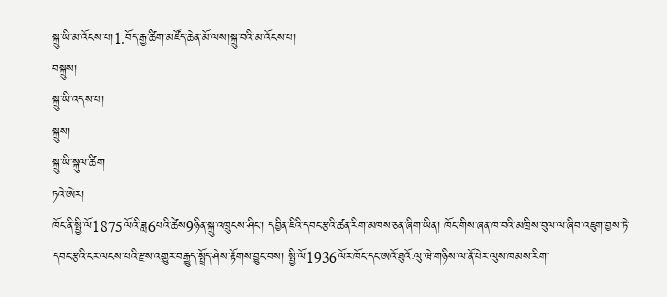སྐྲུ་ཡི་མ་འོངས་པ།1.བོད་རྒྱ་ཚིག་མཛོད་ཆེན་མོ་ལས།སྐྲུ་བའི་མ་འོངས་པ།
བསྐྲུས།
སྐྲུ་ཡི་འདས་པ།
སྐྲུས།
སྐྲུ་ཡི་སྐུལ་ཚིག
ཏའེ་ཨེར།
ཁོང་ནི་སྤྱི་ལོ1875ལོའི་ཟླ6པའི་ཚེས9ཉིན་སྐྲུ་འཁྲུངས་ཤིང་། དབྱིན་ཇིའི་དབང་རྩའི་ཚན་རིག་མཁས་ཅན་ཞིག་ཡིན། ཁོང་གིས་ཞན་ཁ་བའི་མཁྲིས་བུལ་ལ་ཞིབ་འཇུག་བྱས་ཏེ་དབང་རྩའི་ངར་ལངས་པའི་རྫས་འགྱུར་བརྒྱུད་སྤྲོད་ཤེས་རྟོགས་བྱུང་བས། སྤྱི་ལོ1936ལོར་ཁོང་དང་ཨའོ་ཐུའོ·ལུ་ཝེ་གཉིས་ལ་ནོ་པེར་ལུས་ཁམས་རིག་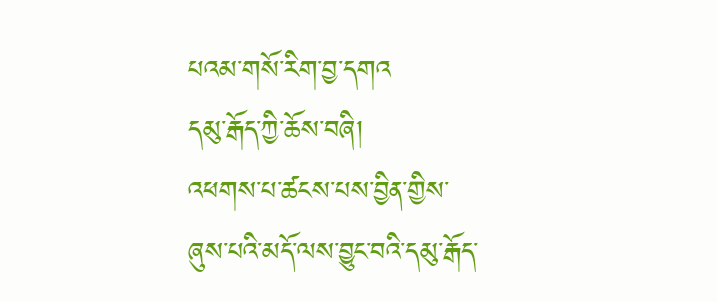པའམ་གསོ་རིག་བྱ་དགའ
དམུ་རྒོད་ཀྱི་ཆོས་བཞི།
འཕགས་པ་ཚངས་པས་བྱིན་གྱིས་ཞུས་པའི་མདོ་ལས་བྱུང་བའི་དམུ་རྒོད་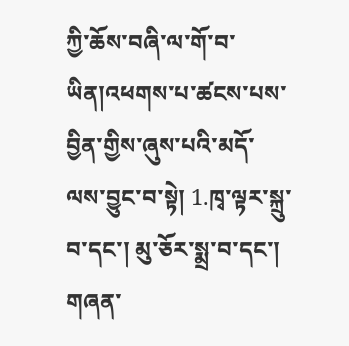ཀྱི་ཆོས་བཞི་ལ་གོ་བ་ཡིན།འཕགས་པ་ཚངས་པས་བྱིན་གྱིས་ཞུས་པའི་མདོ་ལས་བྱུང་བ་སྟེ། 1.ཁྭ་ལྟར་སྐྲུ་བ་དང་། མུ་ཅོར་སྨྲ་བ་དང་། གཞན་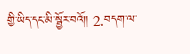གྱི་ཡིད་དང་མི་སྦྱོར་བའོ༎ 2.བདག་ལ་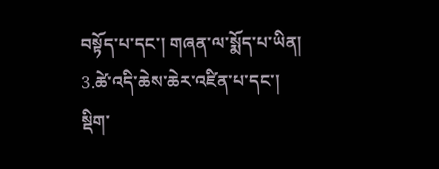བསྟོད་པ་དང་། གཞན་ལ་སྨོད་པ་ཡིན། 3.ཚེ་འདི་ཆེས་ཆེར་འཛིན་པ་དང་། སྡིག་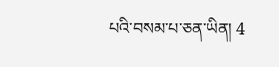པའི་བསམ་པ་ཅན་ཡིན། 4